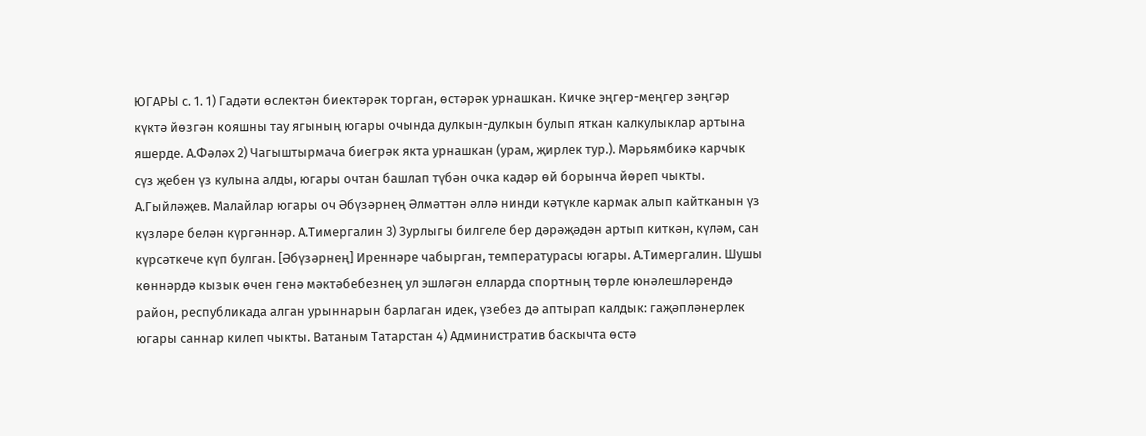ЮГАРЫ с. 1. 1) Гадәти өслектән биектәрәк торган, өстәрәк урнашкан. Кичке эңгер-меңгер зәңгәр күктә йөзгән кояшны тау ягының югары очында дулкын-дулкын булып яткан калкулыклар артына яшерде. А.Фәләх 2) Чагыштырмача биегрәк якта урнашкан (урам, җирлек тур.). Мәрьямбикә карчык сүз җебен үз кулына алды, югары очтан башлап түбән очка кадәр өй борынча йөреп чыкты. А.Гыйләҗев. Малайлар югары оч Әбүзәрнең Әлмәттән әллә нинди кәтүкле кармак алып кайтканын үз күзләре белән күргәннәр. А.Тимергалин 3) Зурлыгы билгеле бер дәрәҗәдән артып киткән, күләм, сан күрсәткече күп булган. [Әбүзәрнең] Иреннәре чабырган, температурасы югары. А.Тимергалин. Шушы көннәрдә кызык өчен генә мәктәбебезнең ул эшләгән елларда спортның төрле юнәлешләрендә район, республикада алган урыннарын барлаган идек, үзебез дә аптырап калдык: гаҗәпләнерлек югары саннар килеп чыкты. Ватаным Татарстан 4) Административ баскычта өстә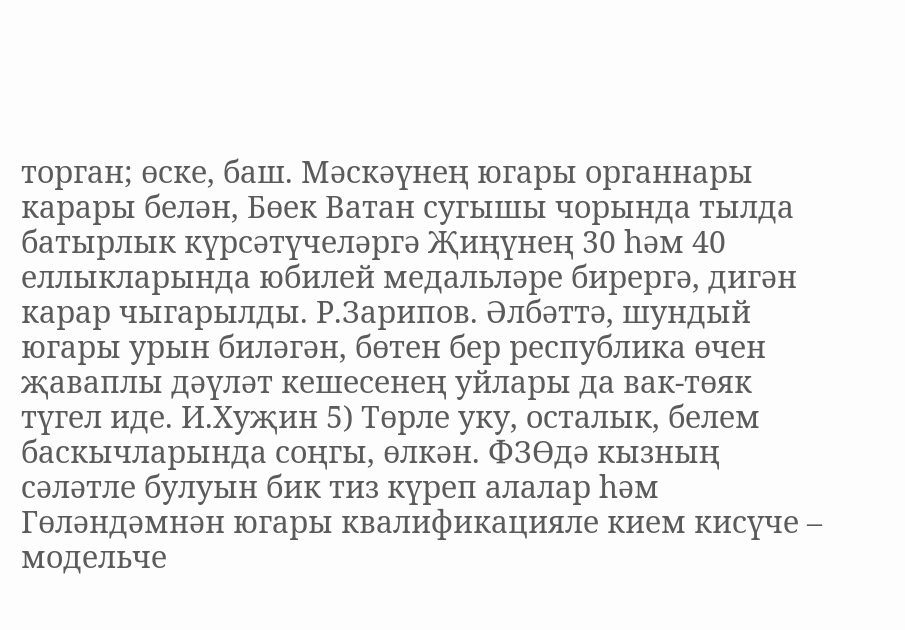торган; өске, баш. Мәскәүнең югары органнары карары белән, Бөек Ватан сугышы чорында тылда батырлык күрсәтүчеләргә Җиңүнең 30 һәм 40 еллыкларында юбилей медальләре бирергә, дигән карар чыгарылды. Р.Зарипов. Әлбәттә, шундый югары урын биләгән, бөтен бер республика өчен җаваплы дәүләт кешесенең уйлары да вак-төяк түгел иде. И.Хуҗин 5) Төрле уку, осталык, белем баскычларында соңгы, өлкән. ФЗӨдә кызның сәләтле булуын бик тиз күреп алалар һәм Гөләндәмнән югары квалификацияле кием кисүче – модельче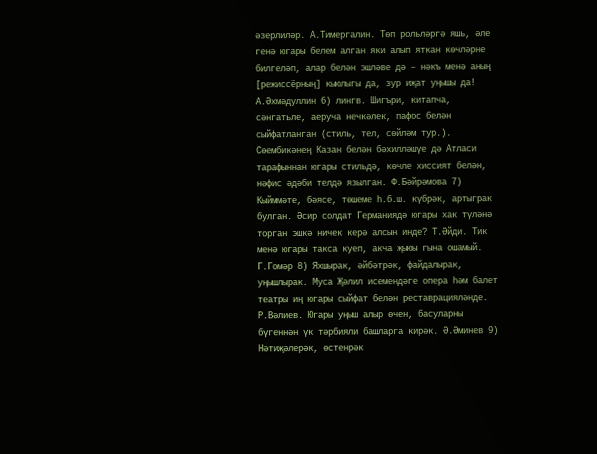әзерлиләр. А.Тимергалин. Төп рольләргә яшь, әле генә югары белем алган яки алып яткан көчләрне билгеләп, алар белән эшләве дә – нәкъ менә аның [режиссёрның] кыюлыгы да, зур иҗат уңышы да! А.Әхмәдуллин 6) лингв. Шигъри, китапча, сәнгатьле, аеруча нечкәлек, пафос белән сыйфатланган (стиль, тел, сөйләм тур.). Сөембикәнең Казан белән бәхилләшүе дә Атласи тарафыннан югары стильдә, көчле хиссият белән, нәфис әдәби телдә язылган. Ф.Бәйрәмова 7) Кыйммәте, бәясе, төшеме һ.б.ш. күбрәк, артыграк булган. Әсир солдат Германиядә югары хак түләнә торган эшкә ничек керә алсын инде? Т.Әйди. Тик менә югары такса куеп, акча җыюы гына ошамый. Г.Гомәр 8) Яхшырак, әйбәтрәк, файдалырак, уңышлырак. Муса Җәлил исемендәге опера һәм балет театры иң югары сыйфат белән реставрацияләнде. Р.Вәлиев. Югары уңыш алыр өчен, басуларны бүгеннән үк тәрбияли башларга кирәк. Ә.Әминев 9) Нәтиҗәлерәк, өстенрәк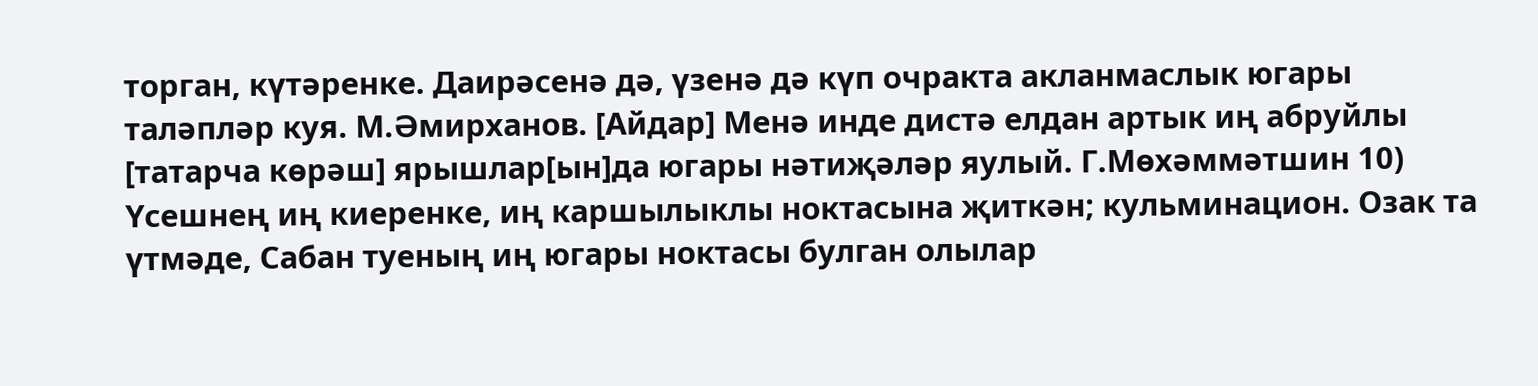торган, күтәренке. Даирәсенә дә, үзенә дә күп очракта акланмаслык югары таләпләр куя. М.Әмирханов. [Айдар] Менә инде дистә елдан артык иң абруйлы [татарча көрәш] ярышлар[ын]да югары нәтиҗәләр яулый. Г.Мөхәммәтшин 10) Үсешнең иң киеренке, иң каршылыклы ноктасына җиткән; кульминацион. Озак та үтмәде, Сабан туеның иң югары ноктасы булган олылар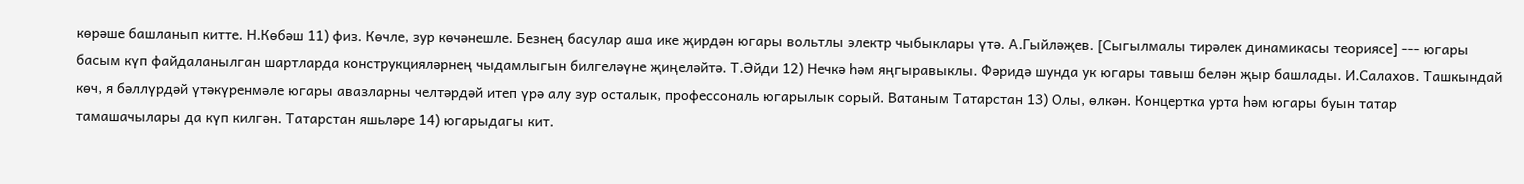көрәше башланып китте. Н.Көбәш 11) физ. Көчле, зур көчәнешле. Безнең басулар аша ике җирдән югары вольтлы электр чыбыклары үтә. А.Гыйләҗев. [Сыгылмалы тирәлек динамикасы теориясе] --- югары басым күп файдаланылган шартларда конструкцияләрнең чыдамлыгын билгеләүне җиңеләйтә. Т.Әйди 12) Нечкә һәм яңгыравыклы. Фәридә шунда ук югары тавыш белән җыр башлады. И.Салахов. Ташкындай көч, я бәллүрдәй үтәкүренмәле югары авазларны челтәрдәй итеп үрә алу зур осталык, профессональ югарылык сорый. Ватаным Татарстан 13) Олы, өлкән. Концертка урта һәм югары буын татар тамашачылары да күп килгән. Татарстан яшьләре 14) югарыдагы кит.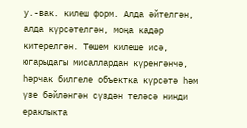у.-вак. килеш форм. Алда әйтелгән, алда күрсәтелгән, моңа кадәр китерелгән. Төшем килеше исә, югарыдагы мисаллардан күренгәнчә, һәрчак билгеле объектка күрсәтә һәм үзе бәйләнгән сүздән теләсә нинди ераклыкта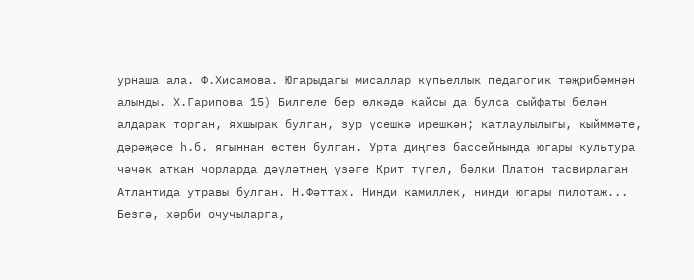урнаша ала. Ф.Хисамова. Югарыдагы мисаллар күпьеллык педагогик тәҗрибәмнән алынды. Х.Гарипова 15) Билгеле бер өлкәдә кайсы да булса сыйфаты белән алдарак торган, яхшырак булган, зур үсешкә ирешкән; катлаулылыгы, кыйммәте, дәрәҗәсе һ.б. ягыннан өстен булган. Урта диңгез бассейнында югары культура чәчәк аткан чорларда дәүләтнең үзәге Крит түгел, бәлки Платон тасвирлаган Атлантида утравы булган. Н.Фәттах. Нинди камиллек, нинди югары пилотаж... Безгә, хәрби очучыларга,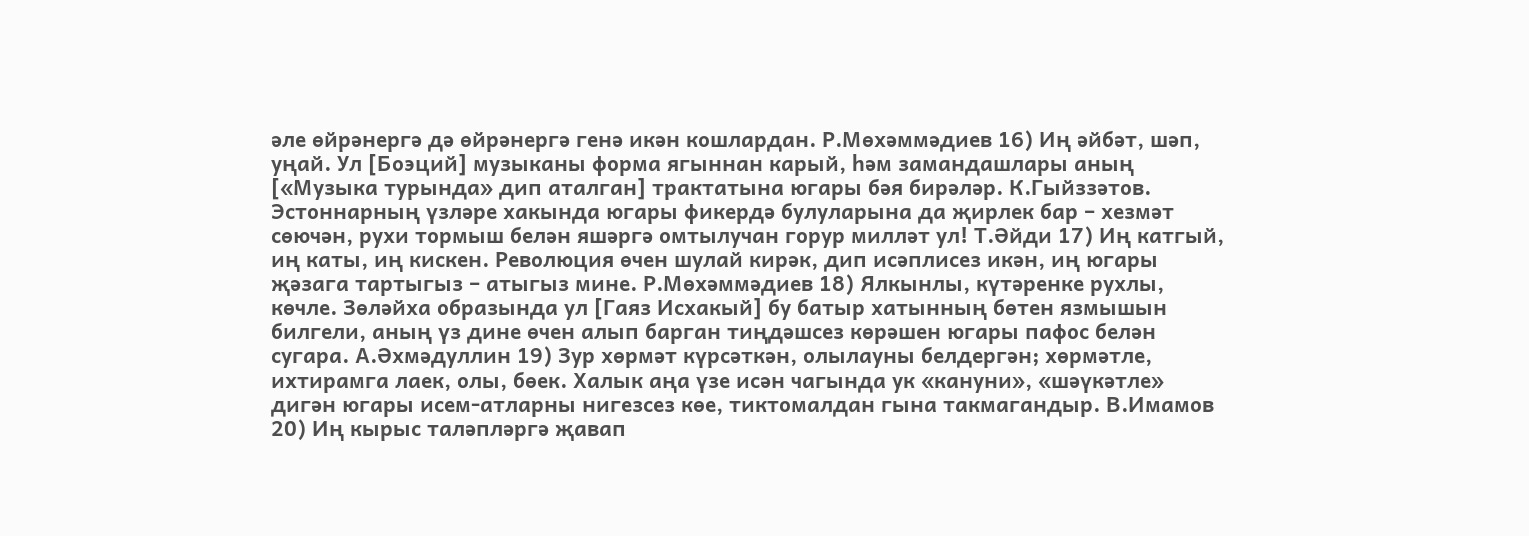әле өйрәнергә дә өйрәнергә генә икән кошлардан. Р.Мөхәммәдиев 16) Иң әйбәт, шәп, уңай. Ул [Боэций] музыканы форма ягыннан карый, һәм замандашлары аның [«Музыка турында» дип аталган] трактатына югары бәя бирәләр. К.Гыйззәтов. Эстоннарның үзләре хакында югары фикердә булуларына да җирлек бар – хезмәт сөючән, рухи тормыш белән яшәргә омтылучан горур милләт ул! Т.Әйди 17) Иң катгый, иң каты, иң кискен. Революция өчен шулай кирәк, дип исәплисез икән, иң югары җәзага тартыгыз – атыгыз мине. Р.Мөхәммәдиев 18) Ялкынлы, күтәренке рухлы, көчле. Зөләйха образында ул [Гаяз Исхакый] бу батыр хатынның бөтен язмышын билгели, аның үз дине өчен алып барган тиңдәшсез көрәшен югары пафос белән сугара. А.Әхмәдуллин 19) Зур хөрмәт күрсәткән, олылауны белдергән; хөрмәтле, ихтирамга лаек, олы, бөек. Халык аңа үзе исән чагында ук «кануни», «шәүкәтле» дигән югары исем-атларны нигезсез көе, тиктомалдан гына такмагандыр. В.Имамов 20) Иң кырыс таләпләргә җавап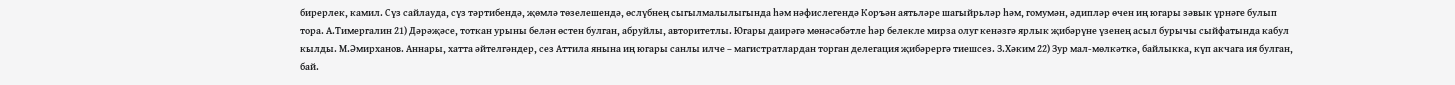бирерлек, камил. Сүз сайлауда, сүз тәртибендә, җөмлә төзелешендә, өслүбнең сыгылмалылыгында һәм нәфислегендә Коръән аятьләре шагыйрьләр һәм, гомумән, әдипләр өчен иң югары зәвык үрнәге булып тора. А.Тимергалин 21) Дәрәҗәсе, тоткан урыны белән өстен булган, абруйлы, авторитетлы. Югары даирәгә мөнәсәбәтле һәр белекле мирза олуг кенәзгә ярлык җибәрүне үзенең асыл бурычы сыйфатында кабул кылды. М.Әмирханов. Аннары, хатта әйтелгәндер, сез Аттила янына иң югары санлы илче – магистратлардан торган делегация җибәрергә тиешсез. З.Хәким 22) Зур мал-мөлкәткә, байлыкка, күп акчага ия булган, бай.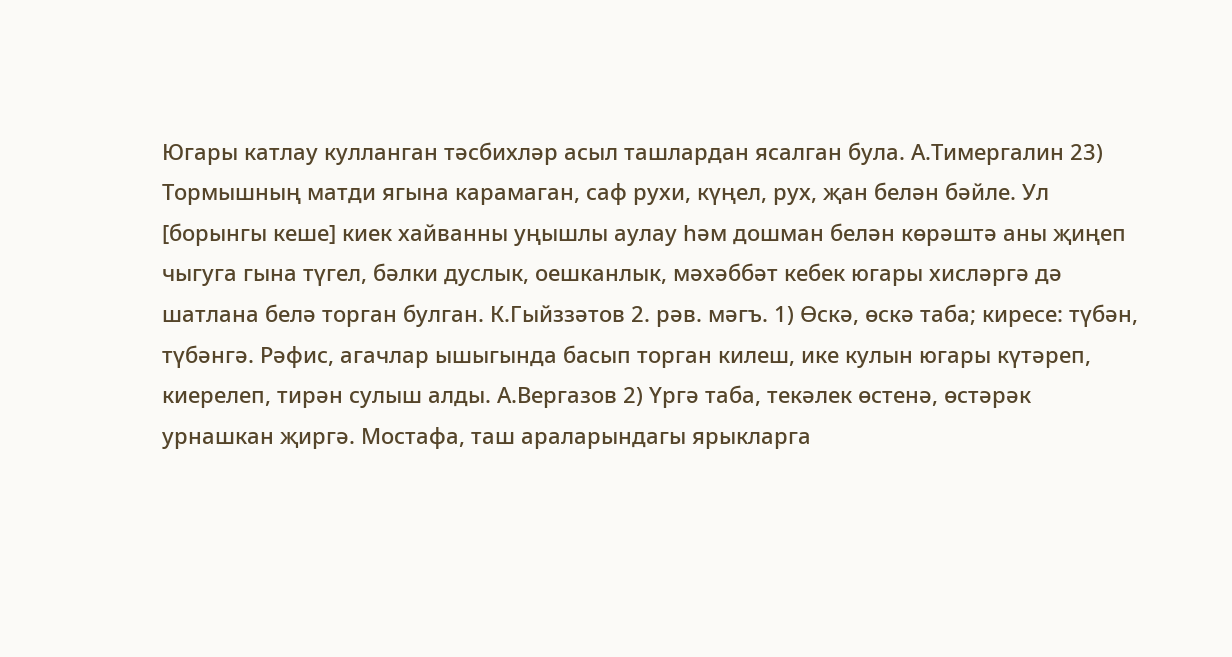Югары катлау кулланган тәсбихләр асыл ташлардан ясалган була. А.Тимергалин 23) Тормышның матди ягына карамаган, саф рухи, күңел, рух, җан белән бәйле. Ул [борынгы кеше] киек хайванны уңышлы аулау һәм дошман белән көрәштә аны җиңеп чыгуга гына түгел, бәлки дуслык, оешканлык, мәхәббәт кебек югары хисләргә дә шатлана белә торган булган. К.Гыйззәтов 2. рәв. мәгъ. 1) Өскә, өскә таба; киресе: түбән, түбәнгә. Рәфис, агачлар ышыгында басып торган килеш, ике кулын югары күтәреп, киерелеп, тирән сулыш алды. А.Вергазов 2) Үргә таба, текәлек өстенә, өстәрәк урнашкан җиргә. Мостафа, таш араларындагы ярыкларга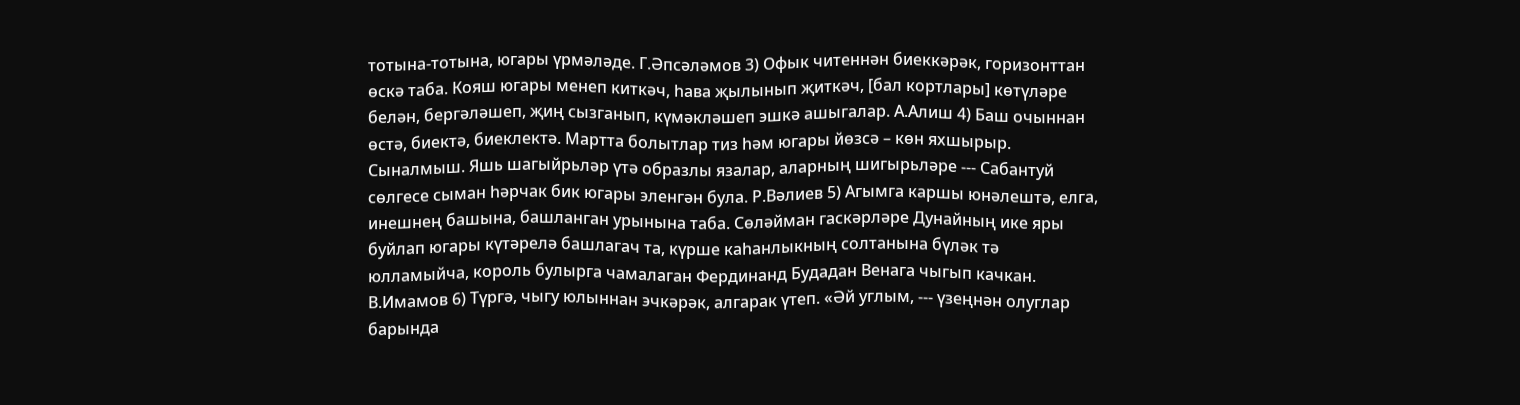тотына-тотына, югары үрмәләде. Г.Әпсәләмов 3) Офык читеннән биеккәрәк, горизонттан өскә таба. Кояш югары менеп киткәч, һава җылынып җиткәч, [бал кортлары] көтүләре белән, бергәләшеп, җиң сызганып, күмәкләшеп эшкә ашыгалар. А.Алиш 4) Баш очыннан өстә, биектә, биеклектә. Мартта болытлар тиз һәм югары йөзсә – көн яхшырыр. Сыналмыш. Яшь шагыйрьләр үтә образлы язалар, аларның шигырьләре --- Сабантуй сөлгесе сыман һәрчак бик югары эленгән була. Р.Вәлиев 5) Агымга каршы юнәлештә, елга, инешнең башына, башланган урынына таба. Сөләйман гаскәрләре Дунайның ике яры буйлап югары күтәрелә башлагач та, күрше каһанлыкның солтанына бүләк тә юлламыйча, король булырга чамалаган Фердинанд Будадан Венага чыгып качкан. В.Имамов 6) Түргә, чыгу юлыннан эчкәрәк, алгарак үтеп. «Әй углым, --- үзеңнән олуглар барында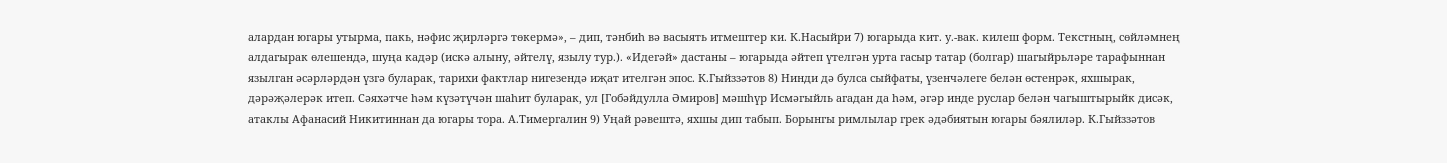алардан югары утырма, пакь, нәфис җирләргә төкермә», – дип, тәнбиһ вә васыять итмештер ки. К.Насыйри 7) югарыда кит. у.-вак. килеш форм. Текстның, сөйләмнең алдагырак өлешендә, шуңа кадәр (искә алыну, әйтелү, язылу тур.). «Идегәй» дастаны – югарыда әйтеп үтелгән урта гасыр татар (болгар) шагыйрьләре тарафыннан язылган әсәрләрдән үзгә буларак, тарихи фактлар нигезендә иҗат ителгән эпос. К.Гыйззәтов 8) Нинди дә булса сыйфаты, үзенчәлеге белән өстенрәк, яхшырак, дәрәҗәлерәк итеп. Сәяхәтче һәм күзәтүчән шаһит буларак, ул [Гобәйдулла Әмиров] мәшһүр Исмәгыйль агадан да һәм, әгәр инде руслар белән чагыштырыйк дисәк, атаклы Афанасий Никитиннан да югары тора. А.Тимергалин 9) Уңай рәвештә, яхшы дип табып. Борынгы римлылар грек әдәбиятын югары бәялиләр. К.Гыйззәтов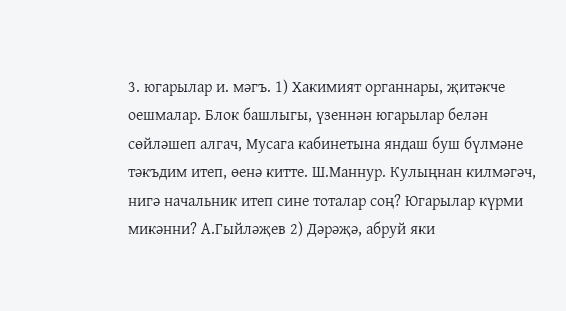3. югарылар и. мәгъ. 1) Хакимият органнары, җитәкче оешмалар. Блок башлыгы, үзеннән югарылар белән сөйләшеп алгач, Мусага кабинетына яндаш буш бүлмәне тәкъдим итеп, өенә китте. Ш.Маннур. Кулыңнан килмәгәч, нигә начальник итеп сине тоталар соң? Югарылар күрми микәнни? А.Гыйләҗев 2) Дәрәҗә, абруй яки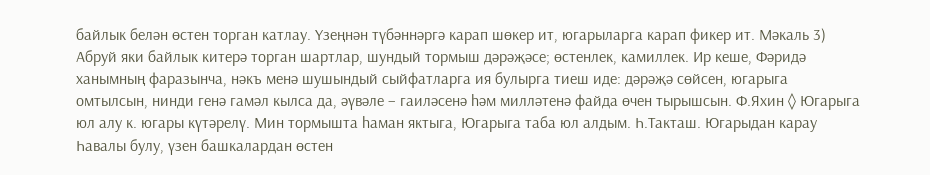байлык белән өстен торган катлау. Үзеңнән түбәннәргә карап шөкер ит, югарыларга карап фикер ит. Мәкаль 3) Абруй яки байлык китерә торган шартлар, шундый тормыш дәрәҗәсе; өстенлек, камиллек. Ир кеше, Фәридә ханымның фаразынча, нәкъ менә шушындый сыйфатларга ия булырга тиеш иде: дәрәҗә сөйсен, югарыга омтылсын, нинди генә гамәл кылса да, әүвәле – гаиләсенә һәм милләтенә файда өчен тырышсын. Ф.Яхин ◊ Югарыга юл алу к. югары күтәрелү. Мин тормышта һаман яктыга, Югарыга таба юл алдым. Һ.Такташ. Югарыдан карау Һавалы булу, үзен башкалардан өстен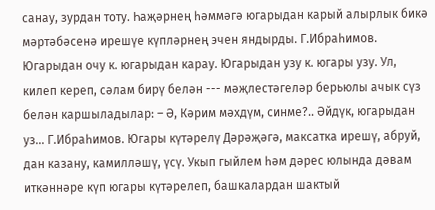санау, зурдан тоту. Һаҗәрнең һәммәгә югарыдан карый алырлык бикә мәртәбәсенә ирешүе күпләрнең эчен яндырды. Г.Ибраһимов. Югарыдан очу к. югарыдан карау. Югарыдан узу к. югары узу. Ул, килеп кереп, сәлам бирү белән --- мәҗлестәгеләр берьюлы ачык сүз белән каршыладылар: – Ә, Кәрим мәхдүм, синме?.. Әйдүк, югарыдан уз... Г.Ибраһимов. Югары күтәрелү Дәрәҗәгә, максатка ирешү, абруй, дан казану, камилләшү, үсү. Укып гыйлем һәм дәрес юлында дәвам иткәннәре күп югары күтәрелеп, башкалардан шактый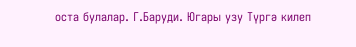оста булалар. Г.Баруди. Югары узу Түргә килеп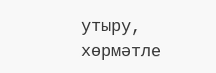утыру, хөрмәтле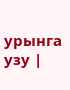урынга узу |